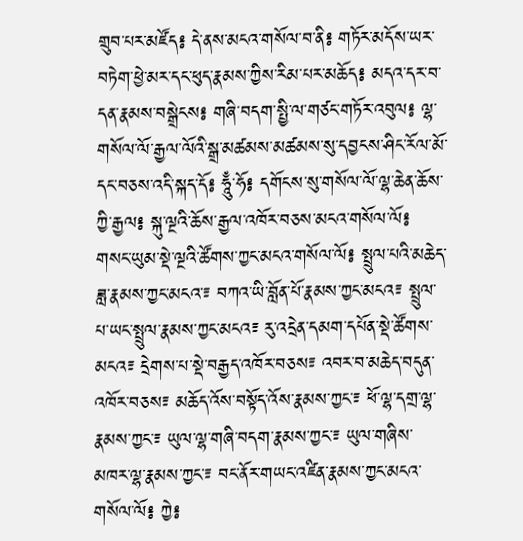གྲུབ་པར་མཛོད༔ དེ་ནས་མངའ་གསོལ་བ་ནི༔ གཏོར་མདོས་ཡར་བཏེག་ཕྱེ་མར་དང་ཕུད་རྣམས་ཀྱིས་རིམ་པར་མཆོད༔ མདའ་དར་བ་དན་རྣམས་བསྒྲེངས༔ གཞི་བདག་སྤྱི་ལ་གཙང་གཏོར་འབུལ༔ ལྷ་གསོལ་ལོ་རྒྱལ་ལོའི་སྒྲ་མཚམས་མཚམས་སུ་དབྱངས་ཤིང་རོལ་མོ་དང་བཅས་འདི་སྐད་དོ༔ ཧཱུྃ་ཧོ༔ དགོངས་སུ་གསོལ་ལོ་ལྷ་ཆེན་ཆོས་ཀྱི་རྒྱལ༔ སྐུ་ལྔའི་ཆོས་རྒྱལ་འཁོར་བཅས་མངའ་གསོལ་ལོ༔ གསང་ཡུམ་སྡེ་ལྔའི་ཚོགས་ཀྱང་མངའ་གསོལ་ལོ༔ སྤྲུལ་པའི་མཆེད་ཟླ་རྣམས་ཀྱང་མངའ་༴ བཀའ་ཡི་བློན་པོ་རྣམས་ཀྱང་མངའ༴ སྤྲུལ་པ་ཡང་སྤྲུལ་རྣམས་ཀྱང་མངའ༴ རུ་འདྲེན་དམག་དཔོན་སྡེ་ཚོགས་མངའ༴ དྲེགས་པ་སྡེ་བརྒྱད་འཁོར་བཅས༴ འབར་བ་མཆེད་བདུན་འཁོར་བཅས༴ མཆོད་འོས་བསྟོད་འོས་རྣམས་ཀྱང་༴ ཕོ་ལྷ་དགྲ་ལྷ་རྣམས་ཀྱང་༴ ཡུལ་ལྷ་གཞི་བདག་རྣམས་ཀྱང་༴ ཡུལ་གཞིས་མཁར་ལྷ་རྣམས་ཀྱང་༴ བང་ནོར་གཡང་འཛིན་རྣམས་ཀྱང་མངའ་གསོལ་ལོ༔ ཀྱེ༔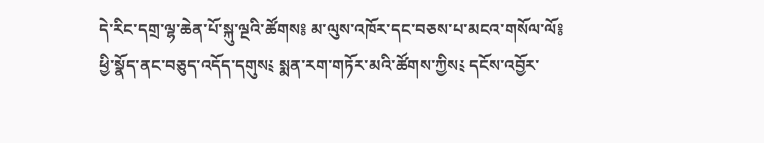དེ་རིང་དགྲ་ལྷ་ཆེན་པོ་སྐུ་ལྔའི་ཚོགས༔ མ་ལུས་འཁོར་དང་བཅས་པ་མངའ་གསོལ་ལོ༔ ཕྱི་སྣོད་ནང་བཅུད་འདོད་དགུས༴ སྨན་རག་གཏོར་མའི་ཚོགས་ཀྱིས༴ དངོས་འབྱོར་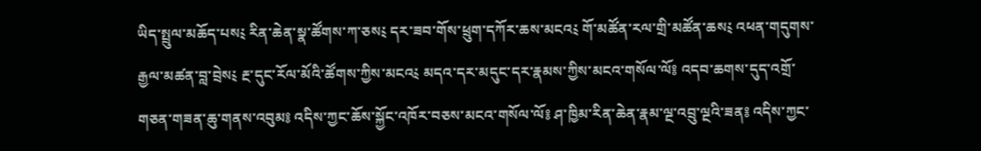ཡིད་སྤྲུལ་མཆོད་པས༴ རིན་ཆེན་སྣ་ཚོགས་ཀ་ཅས༴ དར་ཟབ་གོས་ཕྲུག་དཀོར་ཆས་མངའ༴ གོ་མཚོན་རལ་གྲི་མཚོན་ཆས༴ འཕན་གདུགས་རྒྱལ་མཚན་བླ་བྲེས༴ རྔ་དུང་རོལ་མོའི་ཚོགས་ཀྱིས་མངའ༴ མདའ་དར་མདུང་དར་རྣམས་ཀྱིས་མངའ་གསོལ་ལོ༔ འདབ་ཆགས་དུད་འགྲོ་གཅན་གཟན་ཆུ་གནས་འབུམ༔ འདིས་ཀྱང་ཆོས་སྐྱོང་འཁོར་བཅས་མངའ་གསོལ་ལོ༔ ཤ་ཁྱིམ་རིན་ཆེན་རྣམ་ལྔ་འབྲུ་ལྔའི་ཟན༔ འདིས་ཀྱང་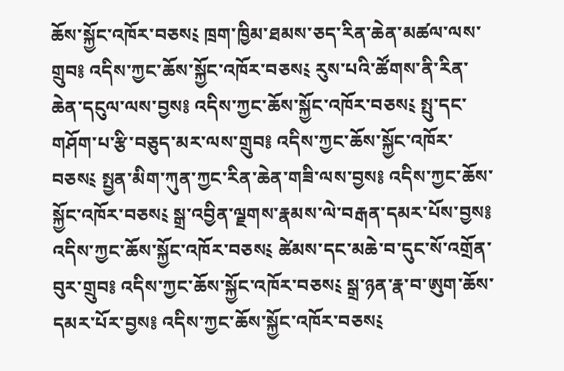ཆོས་སྐྱོང་འཁོར་བཅས༴ ཁྲག་ཁྱིམ་ཐམས་ཅད་རིན་ཆེན་མཚལ་ལས་གྲུབ༔ འདིས་ཀྱང་ཆོས་སྐྱོང་འཁོར་བཅས༴ རུས་པའི་ཚོགས་ནི་རིན་ཆེན་དངུལ་ལས་བྱས༔ འདིས་ཀྱང་ཆོས་སྐྱོང་འཁོར་བཅས༴ སྤུ་དང་གཤོག་པ་རྩི་བཅུད་མར་ལས་གྲུབ༔ འདིས་ཀྱང་ཆོས་སྐྱོང་འཁོར་བཅས༴ སྤྱན་མིག་ཀུན་ཀྱང་རིན་ཆེན་གཟི་ལས་བྱས༔ འདིས་ཀྱང་ཆོས་སྐྱོང་འཁོར་བཅས༴ སྒྲ་འབྱིན་ལྗགས་རྣམས་ལེ་བརྒན་དམར་པོས་བྱས༔ འདིས་ཀྱང་ཆོས་སྐྱོང་འཁོར་བཅས༴ ཚེམས་དང་མཆེ་བ་དུང་སོ་འགྲོན་བུར་གྲུབ༔ འདིས་ཀྱང་ཆོས་སྐྱོང་འཁོར་བཅས༴ སྒྲ་ཉན་རྣ་བ་ཨུག་ཆོས་དམར་པོར་བྱས༔ འདིས་ཀྱང་ཆོས་སྐྱོང་འཁོར་བཅས༴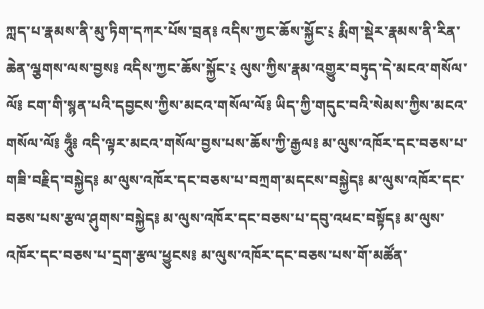ཀླད་པ་རྣམས་ནི་མུ་ཏིག་དཀར་པོས་བྲན༔ འདིས་ཀྱང་ཆོས་སྐྱོང་༴ རྨིག་སྡེར་རྣམས་ནི་རིན་ཆེན་ལྕགས་ལས་བྱས༔ འདིས་ཀྱང་ཆོས་སྐྱོང་༴ ལུས་ཀྱིས་རྣམ་འགྱུར་བཏུད་དེ་མངའ་གསོལ་ལོ༔ ངག་གི་སྙན་པའི་དབྱངས་ཀྱིས་མངའ་གསོལ་ལོ༔ ཡིད་ཀྱི་གདུང་བའི་སེམས་ཀྱིས་མངའ་གསོལ་ལོ༔ ཧཱུྃ༔ འདི་ལྟར་མངའ་གསོལ་བྱས་པས་ཆོས་ཀྱི་རྒྱལ༔ མ་ལུས་འཁོར་དང་བཅས་པ་གཟི་བརྗིད་བསྐྱེད༔ མ་ལུས་འཁོར་དང་བཅས་པ་བཀྲག་མདངས་བསྐྱེད༔ མ་ལུས་འཁོར་དང་བཅས་པས་རྩལ་ཤུགས་བསྐྱེད༔ མ་ལུས་འཁོར་དང་བཅས་པ་དབུ་འཕང་བསྟོད༔ མ་ལུས་འཁོར་དང་བཅས་པ་དྲག་རྩལ་ཕྱུངས༔ མ་ལུས་འཁོར་དང་བཅས་པས་གོ་མཚོན་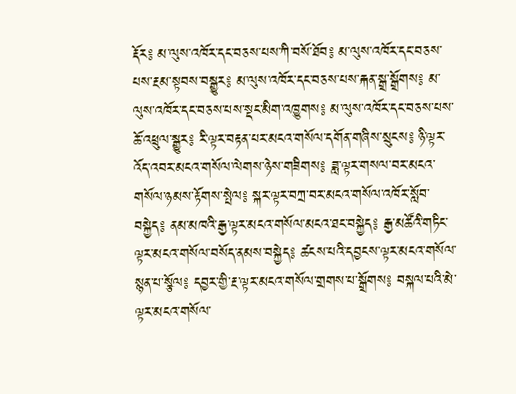རྡོར༔ མ་ལུས་འཁོར་དང་བཅས་པས་ཀི་བསོ་ཐོབ༔ མ་ལུས་འཁོར་དང་བཅས་པས་རྔམ་སྟབས་བསྒྱུར༔ མ་ལུས་འཁོར་དང་བཅས་པས་རྐན་སྒྲ་སྒྲོགས༔ མ་ལུས་འཁོར་དང་བཅས་པས་སྡང་མིག་འཁྱུགས༔ མ་ལུས་འཁོར་དང་བཅས་པས་ཆོ་འཕྲུལ་སྒྱུར༔ རི་ལྟར་བརྟན་པར་མངའ་གསོལ་དགོན་གཞིས་སྲུངས༔ ཉི་ལྟར་འོད་འབར་མངའ་གསོལ་ལེགས་ཉེས་གཟིགས༔ ཟླ་ལྟར་གསལ་བར་མངའ་གསོལ་ཉམས་རྟོགས་སྤེལ༔ སྐར་ལྟར་བཀྲ་བར་མངའ་གསོལ་འཁོར་སློབ་བསྐྱེད༔ ནམ་མཁའི་རྒྱ་ལྟར་མངའ་གསོལ་མངའ་ཐང་བསྐྱེད༔ རྒྱ་མཚོའི་གཏིང་ལྟར་མངའ་གསོལ་བསོད་ནམས་བསྐྱེད༔ ཚངས་པའི་དབྱངས་ལྟར་མངའ་གསོལ་སྙན་པ་སྩོལ༔ དབྱར་གྱི་རྔ་ལྟར་མངའ་གསོལ་གྲགས་པ་སྒྲོགས༔ བསྐལ་པའི་མེ་ལྟར་མངའ་གསོལ་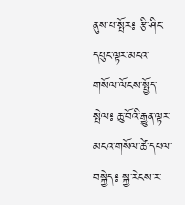ནུས་པ་སྤོར༔ རྩི་ཤིང་དཔུང་ལྟར་མངའ་གསོལ་ལོངས་སྤྱོད་སྤེལ༔ ཆུ་བོའི་རྒྱུན་ལྟར་མངའ་གསོལ་ཚེ་དཔལ་བསྐྱེད༔ སྐྱ་རེངས་ར་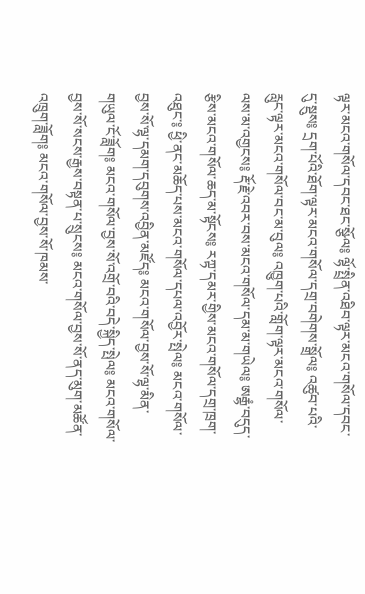ལྟར་མངའ་གསོལ་དབང་ཐང་སྩོལ༔ ལྷོ་སྤྲིན་འཐིབ་ལྟར་མངའ་གསོལ་དབང་དུ་སྡུས༔ དྲག་པོའི་ཐོག་ལྟར་མངའ་གསོལ་དགྲ་བགེགས་སྒྲོལ༔ འཚུབ་པའི་རླུང་ལྟར་མངའ་གསོལ་བང་མ་བུལ༔ འཁྱུག་པའི་གློག་ལྟར་མངའ་གསོལ་ལས་མ་འགྱངས༔ རྡོ་རྗེ་འབར་བས་མངའ་གསོལ་དམ་མ་གཡེལ༔ ཨརྒྷཾ་བདུད་རྩིས་མངའ་གསོལ་ཆད་མ་སྟོངས༔ རཀྟ་དམར་གྱིས་མངའ་གསོལ་དགྲ་ཁྲག་འཐུང་༔ ཕྱི་ནང་མཆོད་པས་མངའ་གསོལ་དཔལ་འབྱོར་སྤེལ༔ མངའ་གསོལ་བྱས་སོ་ལྷ་དམག་དབུགས་འབྱིན་མཛོད༔ མངའ་གསོལ་བྱས་སོ་ལྷ་མིན་གཡུལ་ངོ་ཟློག༔ མངའ་གསོལ་བྱས་སོ་འགྲོ་བའི་བདེ་སྐྱིད་སྤེལ༔ མངའ་གསོལ་བྱས་སོ་སངས་རྒྱས་བསྟན་པ་སྲུངས༔ མངའ་གསོལ་བྱས་སོ་ནད་མུག་མཚོན་འཁྲུག་ཟློག༔ མངའ་གསོལ་བྱས་སོ་ཁམས་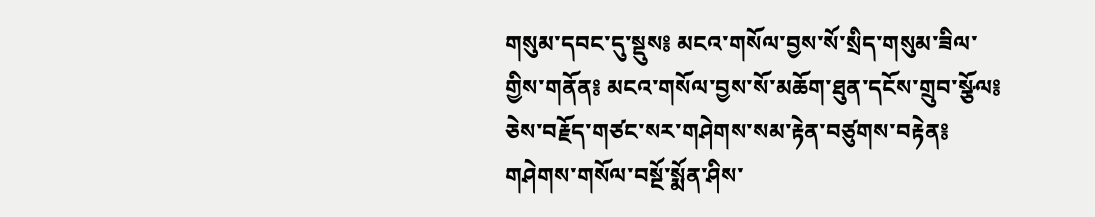གསུམ་དབང་དུ་སྡུས༔ མངའ་གསོལ་བྱས་སོ་སྲིད་གསུམ་ཟིལ་གྱིས་གནོན༔ མངའ་གསོལ་བྱས་སོ་མཆོག་ཐུན་དངོས་གྲུབ་སྩོལ༔ ཅེས་བརྗོད་གཙང་སར་གཤེགས་སམ་རྟེན་བཙུགས་བརྟེན༔ གཤེགས་གསོལ་བསྔོ་སྨོན་ཤིས་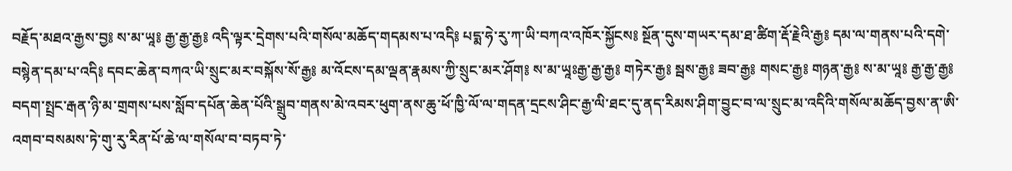བརྗོད་མཐའ་རྒྱས་བྱ༔ ས་མ་ཡཱ༔ རྒྱ་རྒྱ་རྒྱ༔ འདི་ལྟར་དྲེགས་པའི་གསོལ་མཆོད་གདམས་པ་འདི༔ པདྨ་ཧེ་རུ་ཀ་ཡི་བཀའ་འཁོར་སྐྱོངས༔ སྔོན་དུས་གཡར་དམ་ཐ་ཚིག་རྡོ་རྗེའི་རྒྱ༔ དམ་ལ་གནས་པའི་དགེ་བསྙེན་དམ་པ་འདི༔ དབང་ཆེན་བཀའ་ཡི་སྲུང་མར་བསྐོས་སོ་རྒྱ༔ མ་འོངས་དམ་ལྡན་རྣམས་ཀྱི་སྲུང་མར་ཤོག༔ ས་མ་ཡཱཿརྒྱ་རྒྱ་རྒྱ༔ གཏེར་རྒྱ༔ སྦས་རྒྱ༔ ཟབ་རྒྱ༔ གསང་རྒྱ༔ གཉན་རྒྱ༔ ས་མ་ཡཱ༔ རྒྱ་རྒྱ་རྒྱ༔ བདག་སྤྲང་རྒན་ཉི་མ་གྲགས་པས་སློབ་དཔོན་ཆེན་པོའི་སྒྲུབ་གནས་མེ་འབར་ཕུག་ནས་ཆུ་ཕོ་ཁྱི་ལོ་ལ་གདན་དྲངས་ཤིང་རྒྱ་ལི་ཐང་དུ་ནད་རིམས་ཤིག་བྱུང་བ་ལ་སྲུང་མ་འདིའི་གསོལ་མཆོད་བྱས་ན་ཨི་འགབ་བསམས་ཏེ་གུ་རུ་རིན་པོ་ཆེ་ལ་གསོལ་བ་བཏབ་ཏེ་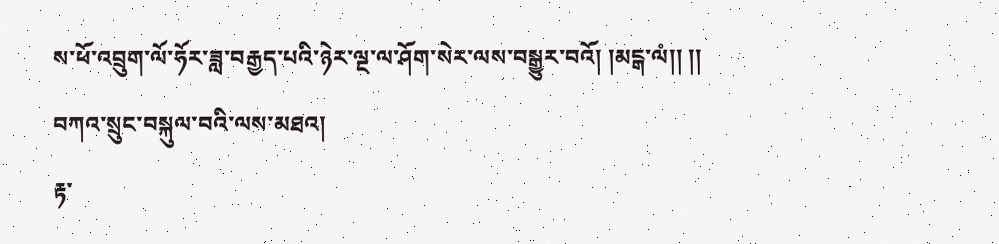ས་ཕོ་འབྲུག་ལོ་ཧོར་ཟླ་བརྒྱད་པའི་ཉེར་ལྔ་ལ་ཤོག་སེར་ལས་བསྒྱུར་བའོ། །མངྒ་ལཾ།། །།
བཀའ་སྲུང་བསྐུལ་བའི་ལས་མཐའ།
རྟ་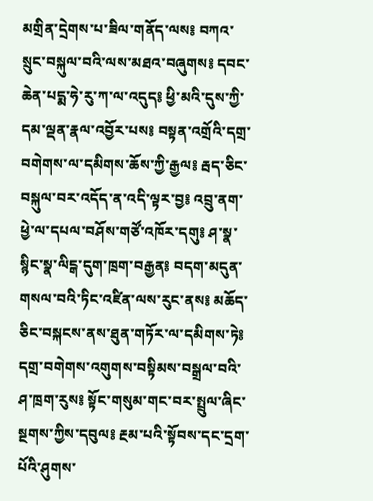མགྲིན་དྲེགས་པ་ཟིལ་གནོད་ལས༔ བཀའ་སྲུང་བསྐུལ་བའི་ལས་མཐའ་བཞུགས༔ དབང་ཆེན་པདྨ་ཧེ་རུ་ཀ་ལ་འདུད༔ ཕྱི་མའི་དུས་ཀྱི་དམ་ལྡན་རྣལ་འབྱོར་པས༔ བསྟན་འགྲོའི་དགྲ་བགེགས་ལ་དམིགས་ཆོས་ཀྱི་རྒྱལ༔ རྦད་ཅིང་བསྐུལ་བར་འདོད་ན་འདི་ལྟར་བྱ༔ འབྲུ་ནག་ཕྱེ་ལ་དཔལ་བཤོས་གཙོ་འཁོར་དགུ༔ ཤ་སྣ་སྙིང་སྣ་ལིངྒ་དུག་ཁྲག་བརྒྱན༔ བདག་མདུན་གསལ་བའི་ཏིང་འཛིན་ལས་རུང་ནས༔ མཆོད་ཅིང་བསྐངས་ནས་ཐུན་གཏོར་ལ་དམིགས་ཏེ༔ དགྲ་བགེགས་འགུགས་བསྟིམས་བསྒྲལ་བའི་ཤ་ཁྲག་རུས༔ སྟོང་གསུམ་གང་བར་སྤྲུལ་ཞིང་སྔགས་ཀྱིས་དབུལ༔ རྔམ་པའི་སྟོབས་དང་དྲག་པོའི་ཤུགས་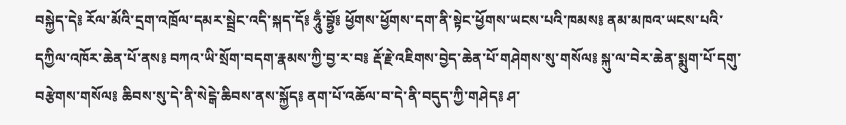བསྐྱེད་དེ༔ རོལ་མོའི་དྲག་འཁྲོལ་དམར་སྦྲེང་འདི་སྐད་དོ༔ ཧཱུྃ་བྷྱོ༔ ཕྱོགས་ཕྱོགས་དག་ནི་སྟེང་ཕྱོགས་ཡངས་པའི་ཁམས༔ ནམ་མཁའ་ཡངས་པའི་དཀྱིལ་འཁོར་ཆེན་པོ་ནས༔ བཀའ་ཡི་སྲོག་བདག་རྣམས་ཀྱི་བྱ་ར་བ༔ རྡོ་རྗེ་འཇིགས་བྱེད་ཆེན་པོ་གཤེགས་སུ་གསོལ༔ སྐུ་ལ་བེར་ཆེན་སྨུག་པོ་དགུ་བརྩེགས་གསོལ༔ ཆིབས་སུ་དེ་ནི་སེངྒེ་ཆིབས་ནས་སྐྱོད༔ ནག་པོ་འཆོལ་བ་དེ་ནི་བདུད་ཀྱི་གཤེད༔ ཤ་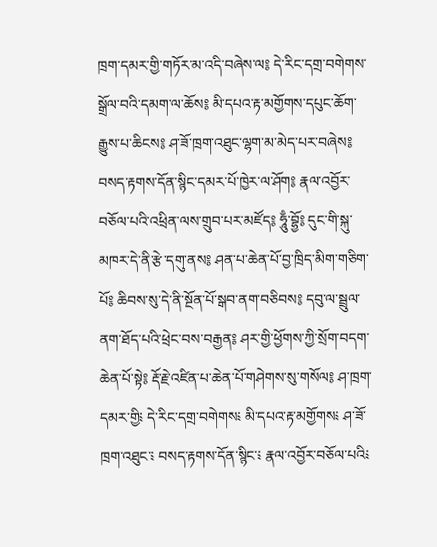ཁྲག་དམར་གྱི་གཏོར་མ་འདི་བཞེས་ལ༔ དེ་རིང་དགྲ་བགེགས་སྒྲོལ་བའི་དམག་ལ་ཆོས༔ མི་དཔའ་རྟ་མགྱོགས་དཔུང་ཆོག་རྒྱུས་པ་ཆིངས༔ ཤ་ཟོ་ཁྲག་འཐུང་ལྷག་མ་མེད་པར་བཞེས༔ བསད་རྟགས་དོན་སྙིང་དམར་པོ་ཁྱེར་ལ་ཤོག༔ རྣལ་འབྱོར་བཅོལ་པའི་འཕྲིན་ལས་གྲུབ་པར་མཛོད༔ ཧཱུྃ་བྷྱོ༔ དུང་གི་སྐུ་མཁར་དེ་ནི་རྩེ་དགུ་ནས༔ ཤན་པ་ཆེན་པོ་བྱ་ཁྲིད་མིག་གཅིག་པོ༔ ཆིབས་སུ་དེ་ནི་སྔོན་པོ་སྒབ་ནག་བཅིབས༔ དབུ་ལ་སྦྲུལ་ནག་ཐོད་པའི་ཕྲེང་བས་བརྒྱན༔ ཤར་གྱི་ཕྱོགས་ཀྱི་སྲོག་བདག་ཆེན་པོ་སྟེ༔ རྡོ་རྗེ་འཛིན་པ་ཆེན་པོ་གཤེགས་སུ་གསོལ༔ ཤ་ཁྲག་དམར་གྱི༴ དེ་རིང་དགྲ་བགེགས༴ མི་དཔའ་རྟ་མགྱོགས༴ ཤ་ཟོ་ཁྲག་འཐུང་༴ བསད་རྟགས་དོན་སྙིང་༴ རྣལ་འབྱོར་བཅོལ་པའི༴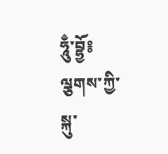ཧཱུྃ་བྷྱོ༔ ལྕགས་ཀྱི་སྐུ་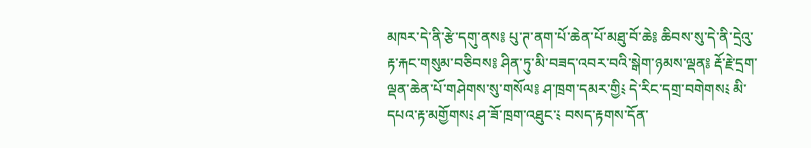མཁར་དེ་ནི་རྩེ་དགུ་ནས༔ པུ་ཊ་ནག་པོ་ཆེན་པོ་མཐུ་བོ་ཆེ༔ ཆིབས་སུ་དེ་ནི་དྲེའུ་རྟ་རྐང་གསུམ་བཅིབས༔ ཤིན་ཏུ་མི་བཟད་འབར་བའི་སྒེག་ཉམས་ལྡན༔ རྡོ་རྗེ་དྲག་ལྡན་ཆེན་པོ་གཤེགས་སུ་གསོལ༔ ཤ་ཁྲག་དམར་གྱི༴ དེ་རིང་དགྲ་བགེགས༴ མི་དཔའ་རྟ་མགྱོགས༴ ཤ་ཟོ་ཁྲག་འཐུང་༴ བསད་རྟགས་དོན་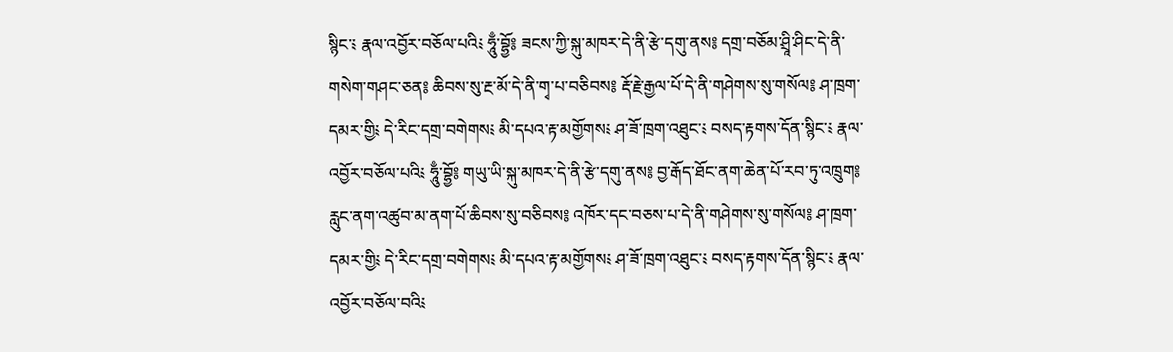སྙིང་༴ རྣལ་འབྱོར་བཅོལ་པའི༴ ཧཱུྃ་བྷྱོ༔ ཟངས་ཀྱི་སྐུ་མཁར་དེ་ནི་རྩེ་དགུ་ནས༔ དགྲ་བཅོམ་ཤྲཱི་ཤིང་དེ་ནི་གསེག་གཤང་ཅན༔ ཆིབས་སུ་རྔ་མོ་དེ་ནི་གྭ་པ་བཅིབས༔ རྡོ་རྗེ་རྒྱལ་པོ་དེ་ནི་གཤེགས་སུ་གསོལ༔ ཤ་ཁྲག་དམར་གྱི༴ དེ་རིང་དགྲ་བགེགས༴ མི་དཔའ་རྟ་མགྱོགས༴ ཤ་ཟོ་ཁྲག་འཐུང་༴ བསད་རྟགས་དོན་སྙིང་༴ རྣལ་འབྱོར་བཅོལ་པའི༴ ཧཱུྃ་བྷྱོ༔ གཡུ་ཡི་སྐུ་མཁར་དེ་ནི་རྩེ་དགུ་ནས༔ བྱ་རྒོད་ཐོང་ནག་ཆེན་པོ་རབ་ཏུ་འཁྲུག༔ རླུང་ནག་འཚུབ་མ་ནག་པོ་ཆིབས་སུ་བཅིབས༔ འཁོར་དང་བཅས་པ་དེ་ནི་གཤེགས་སུ་གསོལ༔ ཤ་ཁྲག་དམར་གྱི༴ དེ་རིང་དགྲ་བགེགས༴ མི་དཔའ་རྟ་མགྱོགས༴ ཤ་ཟོ་ཁྲག་འཐུང་༴ བསད་རྟགས་དོན་སྙིང་༴ རྣལ་འབྱོར་བཅོལ་བའི༴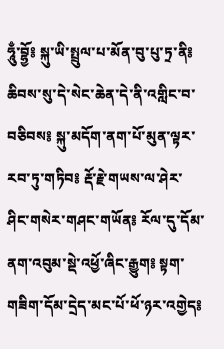ཧཱུྃ་བྷྱོ༔ སྐུ་ཡི་སྤྲུལ་པ་མོན་བུ་པུ་ཏྲ་ནི༔ ཆིབས་སུ་དེ་སེང་ཆེན་དེ་ནི་འགླིང་བ་བཅིབས༔ སྐུ་མདོག་ནག་པོ་མུན་ལྟར་རབ་ཏུ་གཏིབ༔ རྡོ་རྗེ་གཡས་ལ་ཤེར་ཤིང་གསེར་གཤང་གཡོན༔ རོལ་དུ་དོམ་ནག་འབུམ་སྡེ་འཕྱོ་ཞིང་རྒྱུག༔ སྟག་གཟིག་དོམ་དྲེད་མང་པོ་ཕོ་ཉར་འགྱེད༔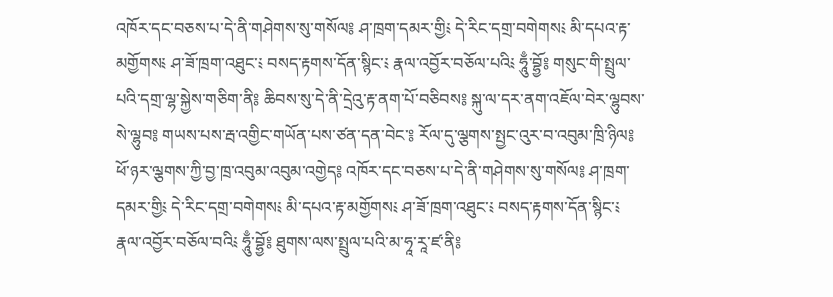འཁོར་དང་བཅས་པ་དེ་ནི་གཤེགས་སུ་གསོལ༔ ཤ་ཁྲག་དམར་གྱི༴ དེ་རིང་དགྲ་བགེགས༴ མི་དཔའ་རྟ་མགྱོགས༴ ཤ་ཟོ་ཁྲག་འཐུང་༴ བསད་རྟགས་དོན་སྙིང་༴ རྣལ་འབྱོར་བཅོལ་པའི༴ ཧཱུྃ་བྷྱོ༔ གསུང་གི་སྤྲུལ་པའི་དགྲ་ལྷ་སྐྱེས་གཅིག་ནི༔ ཆིབས་སུ་དེ་ནི་དྲེའུ་རྟ་ནག་པོ་བཅིབས༔ སྐུ་ལ་དར་ནག་འཇོལ་བེར་ལྷུབས་སེ་ལྷུབ༔ གཡས་པས་རྦ་འགྱིང་གཡོན་པས་ཙན་དན་བེང་༔ རོལ་དུ་ལྕགས་སྤྱང་འུར་བ་འབུམ་ཁྲི་ཉིལ༔ ཕོ་ཉར་ལྕགས་ཀྱི་བྱ་ཁྲ་འབུམ་འབུམ་འགྱེད༔ འཁོར་དང་བཅས་པ་དེ་ནི་གཤེགས་སུ་གསོལ༔ ཤ་ཁྲག་དམར་གྱི༴ དེ་རིང་དགྲ་བགེགས༴ མི་དཔའ་རྟ་མགྱོགས༴ ཤ་ཟོ་ཁྲག་འཐུང་༴ བསད་རྟགས་དོན་སྙིང་༴ རྣལ་འབྱོར་བཅོལ་བའི༴ ཧཱུྃ་བྷྱོ༔ ཐུགས་ལས་སྤྲུལ་པའི་མ་ཧཱ་རཱ་ཛ་ནི༔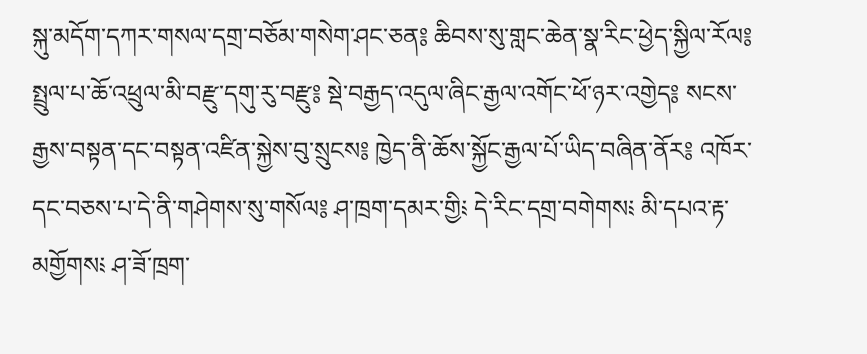སྐུ་མདོག་དཀར་གསལ་དགྲ་བཅོམ་གསེག་ཤང་ཅན༔ ཆིབས་སུ་གླང་ཆེན་སྣ་རིང་ཕྱེད་སྐྱིལ་རོལ༔ སྤྲུལ་པ་ཆོ་འཕྲུལ་མི་བརྫུ་དགུ་རུ་བརྫུ༔ སྡེ་བརྒྱད་འདུལ་ཞིང་རྒྱལ་འགོང་ཕོ་ཉར་འགྱེད༔ སངས་རྒྱས་བསྟན་དང་བསྟན་འཛིན་སྐྱེས་བུ་སྲུངས༔ ཁྱེད་ནི་ཆོས་སྐྱོང་རྒྱལ་པོ་ཡིད་བཞིན་ནོར༔ འཁོར་དང་བཅས་པ་དེ་ནི་གཤེགས་སུ་གསོལ༔ ཤ་ཁྲག་དམར་གྱི༴ དེ་རིང་དགྲ་བགེགས༴ མི་དཔའ་རྟ་མགྱོགས༴ ཤ་ཟོ་ཁྲག་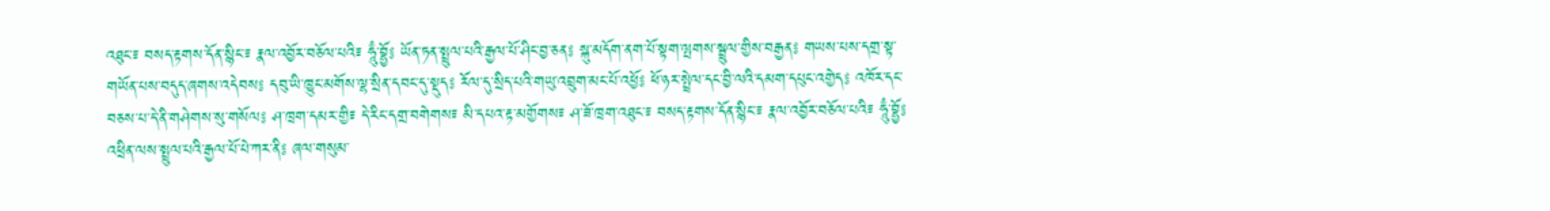འཐུང་༴ བསད་རྟགས་དོན་སྙིང་༴ རྣལ་འབྱོར་བཅོལ་པའི༴ ཧཱུྃ་བྷྱོ༔ ཡོན་ཏན་སྤྲུལ་པའི་རྒྱལ་པོ་ཤིང་བྱ་ཅན༔ སྐུ་མདོག་ནག་པོ་སྟག་ལྤགས་སྦྲུལ་གྱིས་བརྒྱན༔ གཡས་པས་དགྲ་སྟ་གཡོན་པས་བདུད་ཞགས་འདེབས༔ དབུ་ཡི་ཁྱུང་མགོས་ལྷ་སྲིན་དབང་དུ་སྡུད༔ རོལ་དུ་སྲིད་པའི་གཡུ་འབྲུག་མང་པོ་འཕྱོ༔ ཕོ་ཉར་སྤྲེལ་དང་བྱི་ལའི་དམག་དཔུང་འགྱེད༔ འཁོར་དང་བཅས་པ་དེ་ནི་གཤེགས་སུ་གསོལ༔ ཤ་ཁྲག་དམར་གྱི༴ དེ་རིང་དགྲ་བགེགས༴ མི་དཔའ་རྟ་མགྱོགས༴ ཤ་ཟོ་ཁྲག་འཐུང་༴ བསད་རྟགས་དོན་སྙིང་༴ རྣལ་འབྱོར་བཅོལ་པའི༴ ཧཱུྃ་བྷྱོ༔ འཕྲིན་ལས་སྤྲུལ་པའི་རྒྱལ་པོ་པེ་ཀར་ནི༔ ཞལ་གསུམ་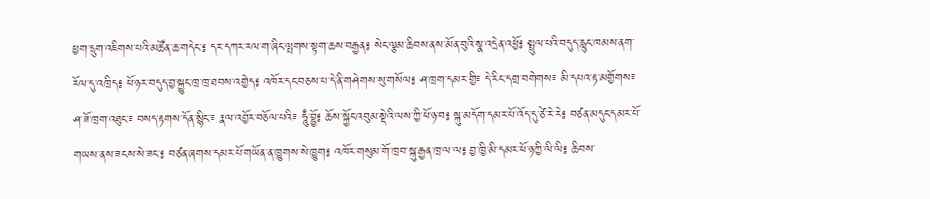ཕྱག་དྲུག་འཇིགས་པའི་མཚོན་ཆ་གདེང་༔ དར་དཀར་རལ་ག་ཞིང་ལྤགས་སྟག་ཆས་བརྒྱན༔ སེང་ལྕམ་ཆིབས་ནས་མོན་བུའི་སྣ་འདྲེན་འཕྱོ༔ སྤྲུལ་པའི་བདུད་རླུང་ཁམས་ནག་རོལ་དུ་འཁྲིད༔ ཕོ་ཉར་བདུད་བྱ་སྐྱུང་ཁྲ་ཁྲ་ཐབས་འགྱེད༔ འཁོར་དང་བཅས་པ་དེ་ནི་གཤེགས་སུ་གསོལ༔ ཤ་ཁྲག་དམར་གྱི༴ དེ་རིང་དགྲ་བགེགས༴ མི་དཔའ་རྟ་མགྱོགས༴ ཤ་ཟོ་ཁྲག་འཐུང་༴ བསད་རྟགས་དོན་སྙིང་༴ རྣལ་འབྱོར་བཅོལ་པའི༴ ཧཱུྃ་བྷྱོ༔ ཆོས་སྐྱོང་འབུམ་སྡེའི་ལས་ཀྱི་ཕོ་ཉ་བ༔ སྐུ་མདོག་དམར་པོ་འོད་དུ་ཙེ་རེ་རེ༔ བཙན་མདུང་དམར་པོ་གཡས་ནས་ཟངས་སེ་ཟང་༔ བཙན་ཞགས་དམར་པོ་གཡོན་ན་ཁྱུགས་སེ་ཁྱུག༔ འཁོར་གསུམ་གོ་ཁྲབ་སྐུ་རྒྱན་ཁྲ་ལ་ལ༔ བྱ་ཁྱི་མི་དམར་ཕོ་ཉ་ཀྱི་ལི་ལི༔ ཆིབས་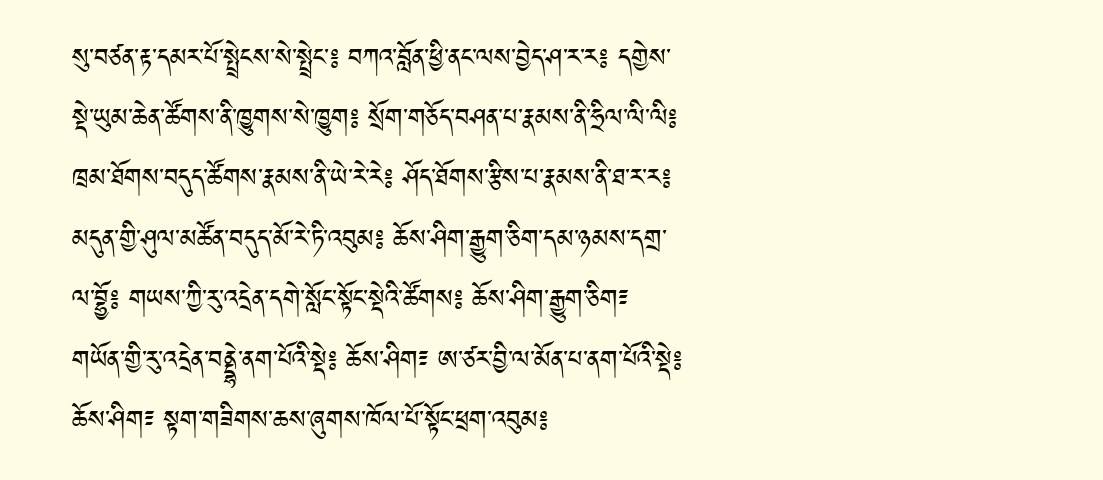སུ་བཙན་རྟ་དམར་པོ་སྤྲེངས་སེ་སྤྲེང་༔ བཀའ་བློན་ཕྱི་ནང་ལས་བྱེད་ཤ་ར་ར༔ དགྱེས་སྡེ་ཡུམ་ཆེན་ཚོགས་ནི་ཁྱུགས་སེ་ཁྱུག༔ སྲོག་གཅོད་བཤན་པ་རྣམས་ནི་ཧྲིལ་ལི་ལི༔ ཁྲམ་ཐོགས་བདུད་ཚོགས་རྣམས་ནི་ཡེ་རེ་རེ༔ ཤོད་ཐོགས་རྩིས་པ་རྣམས་ནི་ཐ་ར་ར༔ མདུན་གྱི་ཤུལ་མཚོན་བདུད་མོ་རེ་ཏི་འབུམ༔ ཆོས་ཤིག་རྒྱུག་ཅིག་དམ་ཉམས་དགྲ་ལ་བྷྱོ༔ གཡས་ཀྱི་རུ་འདྲེན་དགེ་སློང་སྟོང་སྡེའི་ཚོགས༔ ཆོས་ཤིག་རྒྱུག་ཅིག༴ གཡོན་གྱི་རུ་འདྲེན་བནྡྷེ་ནག་པོའི་སྡེ༔ ཆོས་ཤིག༴ ཨ་ཙར་བྱི་ལ་མོན་པ་ནག་པོའི་སྡེ༔ ཆོས་ཤིག༴ སྟག་གཟིགས་ཆས་ཞུགས་ཁོལ་པོ་སྟོང་ཕྲག་འབུམ༔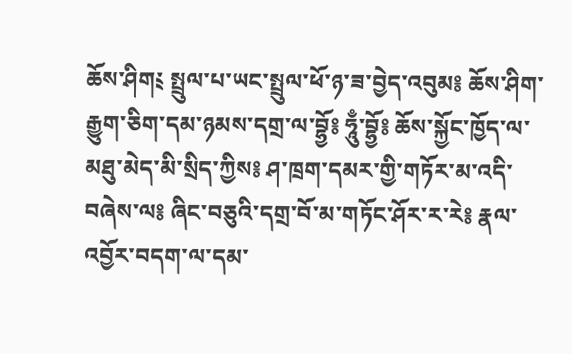ཆོས་ཤིག༴ སྤྲུལ་པ་ཡང་སྤྲུལ་ཕོ་ཉ་ཟ་བྱེད་འབུམ༔ ཆོས་ཤིག་རྒྱུག་ཅིག་དམ་ཉམས་དགྲ་ལ་བྷྱོ༔ ཧཱུྃ་བྷྱོ༔ ཆོས་སྐྱོང་ཁྱོད་ལ་མཐུ་མེད་མི་སྲིད་ཀྱིས༔ ཤ་ཁྲག་དམར་གྱི་གཏོར་མ་འདི་བཞེས་ལ༔ ཞིང་བཅུའི་དགྲ་བོ་མ་གཏོང་ཤོར་ར་རེ༔ རྣལ་འབྱོར་བདག་ལ་དམ་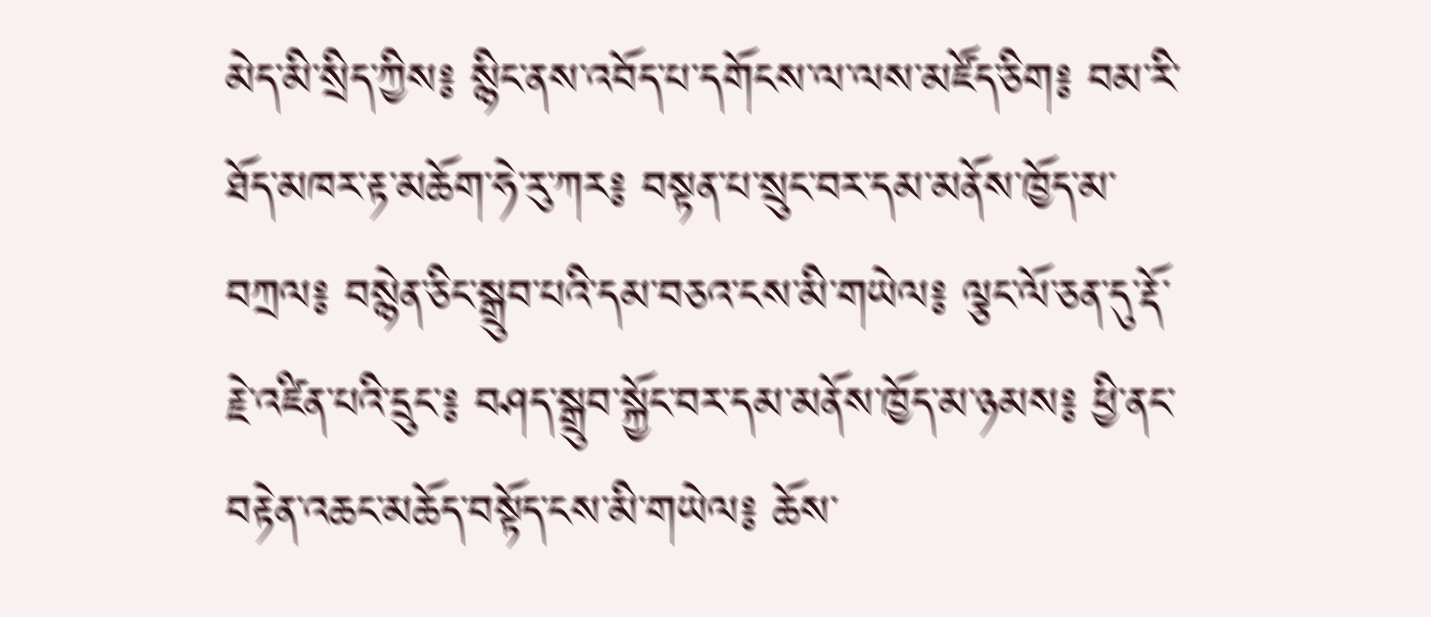མེད་མི་སྲིད་ཀྱིས༔ སྙིང་ནས་འབོད་པ་དགོངས་ལ་ལས་མཛོད་ཅིག༔ བམ་རི་ཐོད་མཁར་རྟ་མཆོག་ཧེ་རུ་ཀར༔ བསྟན་པ་སྲུང་བར་དམ་མནོས་ཁྱོད་མ་བཀྲལ༔ བསྙེན་ཅིང་སྒྲུབ་པའི་དམ་བཅའ་ངས་མི་གཡེལ༔ ལྕང་ལོ་ཅན་དུ་རྡོ་རྗེ་འཛིན་པའི་དྲུང་༔ བཤད་སྒྲུབ་སྐྱོང་བར་དམ་མནོས་ཁྱོད་མ་ཉམས༔ ཕྱི་ནང་བརྟེན་འཆང་མཆོད་བསྟོད་ངས་མི་གཡེལ༔ ཆོས་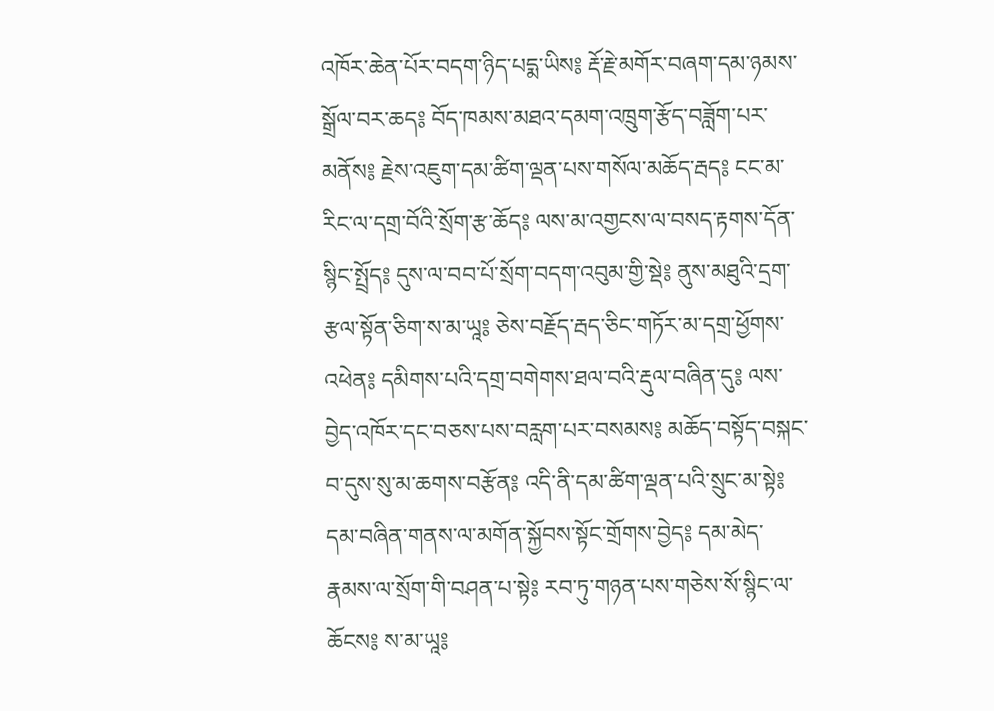འཁོར་ཆེན་པོར་བདག་ཉིད་པདྨ་ཡིས༔ རྡོ་རྗེ་མགོར་བཞག་དམ་ཉམས་སྒྲོལ་བར་ཆད༔ བོད་ཁམས་མཐའ་དམག་འཁྲུག་རྩོད་བཟློག་པར་མནོས༔ རྗེས་འཇུག་དམ་ཚིག་ལྡན་པས་གསོལ་མཆོད་རྦད༔ ངང་མ་རིང་ལ་དགྲ་བོའི་སྲོག་རྩ་ཆོད༔ ལས་མ་འགྱངས་ལ་བསད་རྟགས་དོན་སྙིང་སྤྲོད༔ དུས་ལ་བབ་པོ་སྲོག་བདག་འབུམ་གྱི་སྡེ༔ ནུས་མཐུའི་དྲག་རྩལ་སྟོན་ཅིག་ས་མ་ཡཱ༔ ཅེས་བརྗོད་རྦད་ཅིང་གཏོར་མ་དགྲ་ཕྱོགས་འཕེན༔ དམིགས་པའི་དགྲ་བགེགས་ཐལ་བའི་རྡུལ་བཞིན་དུ༔ ལས་བྱེད་འཁོར་དང་བཅས་པས་བརླག་པར་བསམས༔ མཆོད་བསྟོད་བསྐང་བ་དུས་སུ་མ་ཆགས་བརྩོན༔ འདི་ནི་དམ་ཚིག་ལྡན་པའི་སྲུང་མ་སྟེ༔ དམ་བཞིན་གནས་ལ་མགོན་སྐྱོབས་སྟོང་གྲོགས་བྱེད༔ དམ་མེད་རྣམས་ལ་སྲོག་གི་བཤན་པ་སྟེ༔ རབ་ཏུ་གཉན་པས་གཅེས་སོ་སྙིང་ལ་ཆོངས༔ ས་མ་ཡཱ༔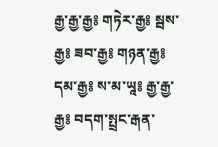རྒྱ་རྒྱ་རྒྱ༔ གཏེར་རྒྱ༔ སྦས་རྒྱ༔ ཟབ་རྒྱ༔ གཉན་རྒྱ༔ དམ་རྒྱ༔ ས་མ་ཡཱ༔ རྒྱ་རྒྱ་རྒྱ༔ བདག་སྤྲང་རྒན་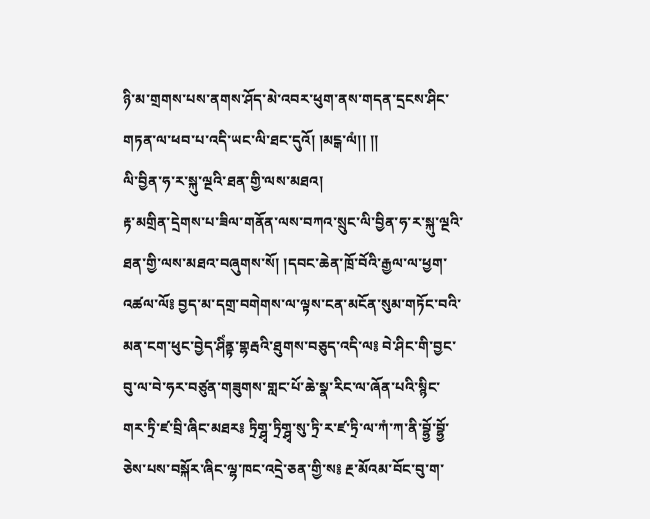ཉི་མ་གྲགས་པས་ནགས་ཤོད་མེ་འབར་ཕུག་ནས་གདན་དྲངས་ཤིང་གཏན་ལ་ཕབ་པ་འདི་ཡང་ལི་ཐང་དུའོ། །མངྒ་ལཾ།། །།
ལི་བྱིན་ཧ་ར་སྐུ་ལྔའི་ཐན་གྱི་ལས་མཐའ།
རྟ་མགྲིན་དྲེགས་པ་ཟིལ་གནོན་ལས་བཀའ་སྲུང་ལི་བྱིན་ཧ་ར་སྐུ་ལྔའི་ཐན་གྱི་ལས་མཐའ་བཞུགས་སོ། །དབང་ཆེན་ཁྲོ་བོའི་རྒྱལ་ལ་ཕྱག་འཚལ་ལོ༔ བྱད་མ་དགྲ་བགེགས་ལ་ལྟས་ངན་མངོན་སུམ་གཏོང་བའི་མན་ངག་ཕུང་བྱེད་ཤིཾནྟ་གྷརྦའི་ཐུགས་བཅུད་འདི་ལ༔ བེ་ཤིང་གི་བྱང་བུ་ལ་བེ་ཧར་བཙུན་གཟུགས་གླང་པོ་ཆེ་སྣ་རིང་ལ་ཞོན་པའི་སྙིང་གར་ཏྲི་ཛ་བྲི་ཞིང་མཐར༔ ཏྲིགྴྭ་ཏྲིགྴྭ་སུ་ཏྲི་ར་ཛ་ཏྲི་ལ་ཀཾ་ཀ་ནི་བྷྱོ་བྷྱོ་ཅེས་པས་བསྐོར་ཞིང་ལྷ་ཁང་འདྲེ་ཅན་གྱི་ས༔ རྔ་མོའམ་བོང་བུ་ག་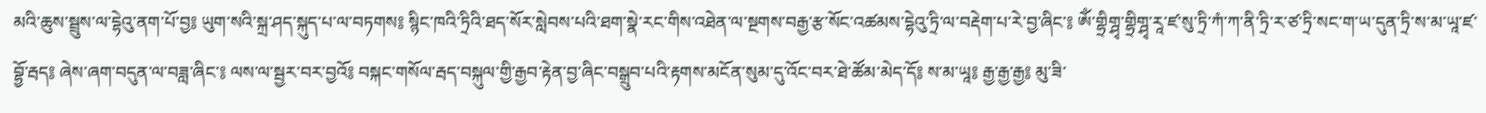མའི་ཆུས་སྦྲུས་ལ་དྷེའུ་ནག་པོ་བྱ༔ ཡུག་སའི་སྐྲ་ཤད་སྐུད་པ་ལ་བཏགས༔ སྙིང་ཁའི་ཏྲིའི་ཐད་སོར་སླེབས་པའི་ཐག་སྣེ་རང་གིས་འཐེན་ལ་སྔགས་བརྒྱ་རྩ་སོང་འཚམས་དྷེའུ་ཏྲི་ལ་བརྡེག་པ་རེ་བྱ་ཞིང་༔ ཨོཾ་གྷྲིགྴྭ་གྷྲིགྴྭ་རཱ་ཛ་སུ་ཏྲི་ཀཾ་ཀ་ནི་ཏྲི་ར་ཙ་ཏྲི་སང་ག་ཡ་དུན་ཏྲི་ས་མ་ཡཱ་ཛ་བྷྱོ་རྦད༔ ཞེས་ཞག་བདུན་ལ་བཟླ་ཞིང་༔ ལས་ལ་སྦྱར་བར་བྱའོ༔ བསྐང་གསོལ་རྦད་བསྐུལ་གྱི་རྒྱབ་རྟེན་བྱ་ཞིང་བསྒྲུབ་པའི་རྟགས་མངོན་སུམ་དུ་འོང་བར་ཐེ་ཚོམ་མེད་དོ༔ ས་མ་ཡཱ༔ རྒྱ་རྒྱ་རྒྱ༔ མུ་ཟི་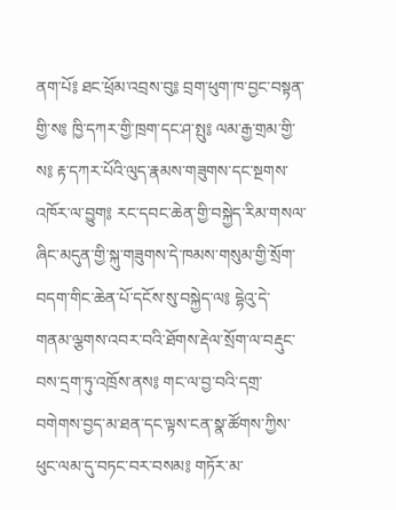ནག་པོ༔ ཐང་ཕྲོམ་འབྲས་བུ༔ བྲག་ཕུག་ཁ་བྱང་བསྟན་གྱི་ས༔ ཁྱི་དཀར་གྱི་ཁྲག་དང་ཤ་སྤུ༔ ལམ་རྒྱ་གྲམ་གྱི་ས༔ རྟ་དཀར་པོའི་ལུད་རྣམས་གཟུགས་དང་སྔགས་འཁོར་ལ་བྱུག༔ རང་དབང་ཆེན་གྱི་བསྐྱེད་རིམ་གསལ་ཞིང་མདུན་གྱི་སྐུ་གཟུགས་དེ་ཁམས་གསུམ་གྱི་སྲོག་བདག་གིང་ཆེན་པོ་དངོས་སུ་བསྐྱེད་ལ༔ དྷེའུ་དེ་གནམ་ལྕགས་འབར་བའི་ཐོགས་རྡེལ་སྲོག་ལ་བརྡུང་བས་དྲག་ཏུ་འཁྲོས་ནས༔ གང་ལ་བྱ་བའི་དགྲ་བགེགས་བྱད་མ་ཐན་དང་ལྟས་ངན་སྣ་ཚོགས་ཀྱིས་ཕུང་ལམ་དུ་བཏང་བར་བསམ༔ གཏོར་མ་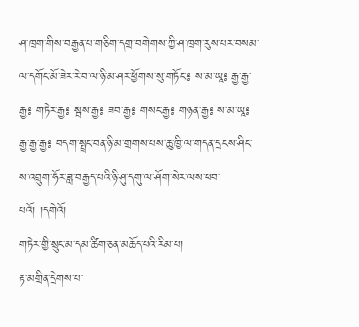ཤ་ཁྲག་གིས་བརྒྱན་པ་གཅིག་དགྲ་བགེགས་ཀྱི་ཤ་ཁྲག་རུས་པར་བསམ་ལ་དགོང་མོ་ཟེར་རེ་བ་ལ་ཉི་མ་ཤར་ཕྱོགས་སུ་གཏོང་༔ ས་མ་ཡཱ༔ རྒྱ་རྒྱ་རྒྱ༔ གཏེར་རྒྱ༔ སྦས་རྒྱ༔ ཟབ་རྒྱ༔ གསང་རྒྱ༔ གཉན་རྒྱ༔ ས་མ་ཡཱ༔ རྒྱ་རྒྱ་རྒྱ༔ བདག་སྤྲང་བན་ཉི་མ་གྲགས་པས་ཆུ་ཁྱི་ལ་གདན་དྲངས་ཤིང་ས་འབྲུག་ཧོར་ཟླ་བརྒྱད་པའི་ཉི་ཤུ་དགུ་ལ་ཤོག་སེར་ལས་ཕབ་པའོ། །དགེའོ།
གཏེར་གྱི་སྲུང་མ་དམ་ཚིག་ཅན་མཆོད་པའི་རིམ་པ།
རྟ་མགྲིན་དྲེགས་པ་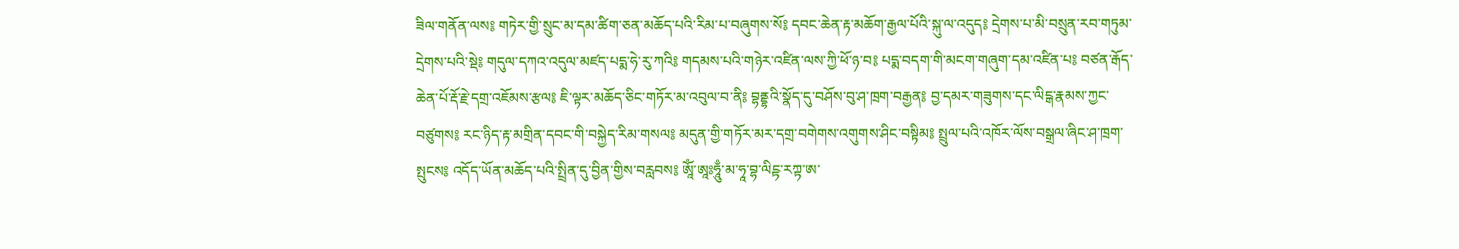ཟིལ་གནོན་ལས༔ གཏེར་གྱི་སྲུང་མ་དམ་ཚིག་ཅན་མཆོད་པའི་རིམ་པ་བཞུགས་སོ༔ དབང་ཆེན་རྟ་མཆོག་རྒྱལ་པོའི་སྐུ་ལ་འདུད༔ དྲེགས་པ་མི་བསྲུན་རབ་གཏུམ་དྲེགས་པའི་སྡེ༔ གདུལ་དཀའ་འདུལ་མཛད་པདྨ་ཧེ་རུ་ཀའི༔ གདམས་པའི་གཉེར་འཛིན་ལས་ཀྱི་ཕོ་ཉ་བ༔ པདྨ་བདག་གི་མངག་གཞུག་དམ་འཛིན་པ༔ བཙན་རྒོད་ཆེན་པོ་རྡོ་རྗེ་དགྲ་འཇོམས་རྩལ༔ ཇི་ལྟར་མཆོད་ཅིང་གཏོར་མ་འབུལ་བ་ནི༔ བྷནྡྷའི་སྣོད་དུ་བཤོས་བུ་ཤ་ཁྲག་བརྒྱན༔ བྱ་དམར་གཟུགས་དང་ལིངྒ་རྣམས་ཀྱང་བཙུགས༔ རང་ཉིད་རྟ་མགྲིན་དབང་གི་བསྐྱེད་རིམ་གསལ༔ མདུན་གྱི་གཏོར་མར་དགྲ་བགེགས་འགུགས་ཤིང་བསྟིམ༔ སྤྲུལ་པའི་འཁོར་ལོས་བསྒྲལ་ཞིང་ཤ་ཁྲག་སྤུངས༔ འདོད་ཡོན་མཆོད་པའི་སྤྲིན་དུ་བྱིན་གྱིས་བརླབས༔ ཨཱོཾ་ཨཱཿཧཱུྃ་མ་ཧཱ་བྷ་ལིངྟ་རཀྟ་ཨ་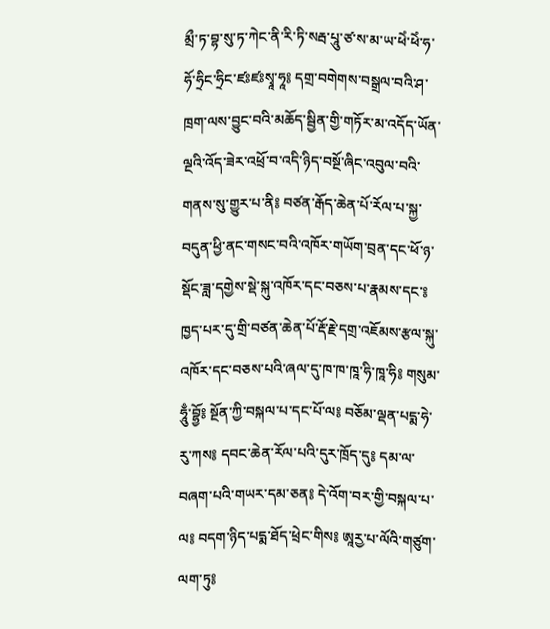མྲྀ་ཏ་བྷ་སུ་ཏ་ཀེང་ནི་རི་ཏི་སརྦ་པཱུ་ཙ་ས་མ་ཡ་ཕེཾ་ཕེཾ་ཧ་ཧོ་ཧྲིང་ཧྲིང་ཛཿཛཿསྭཱ་ཧཱ༔ དགྲ་བགེགས་བསྒྲལ་བའི་ཤ་ཁྲག་ལས་བྱུང་བའི་མཆོད་སྦྱིན་གྱི་གཏོར་མ་འདོད་ཡོན་ལྔའི་འོད་ཟེར་འཕྲོ་བ་འདི་ཉིད་བསྔོ་ཞིང་འབུལ་བའི་གནས་སུ་གྱུར་པ་ནི༔ བཙན་རྒོད་ཆེན་པོ་རོལ་པ་སྐྱ་བདུན་ཕྱི་ནང་གསང་བའི་འཁོར་གཡོག་བྲན་དང་ཕོ་ཉ་སྡོང་ཟླ་དགྱེས་སྡེ་སྐུ་འཁོར་དང་བཅས་པ་རྣམས་དང་༔ ཁྱད་པར་དུ་གྲི་བཙན་ཆེན་པོ་རྡོ་རྗེ་དགྲ་འཇོམས་རྩལ་སྐུ་འཁོར་དང་བཅས་པའི་ཞལ་དུ་ཁ་ཁ་ཁཱ་ཧི་ཁཱ་ཧི༔ གསུམ་ཧཱུྃ་བྷྱོ༔ སྔོན་ཀྱི་བསྐལ་པ་དང་པོ་ལ༔ བཅོམ་ལྡན་པདྨ་ཧེ་རུ་ཀས༔ དབང་ཆེན་རོལ་པའི་དུར་ཁྲོད་དུ༔ དམ་ལ་བཞག་པའི་གཡར་དམ་ཅན༔ དེ་འོག་བར་གྱི་བསྐལ་པ་ལ༔ བདག་ཉིད་པདྨ་ཐོད་ཕྲེང་གིས༔ ཨཱརྱ་པ་ལོའི་གཙུག་ལག་ཏུ༔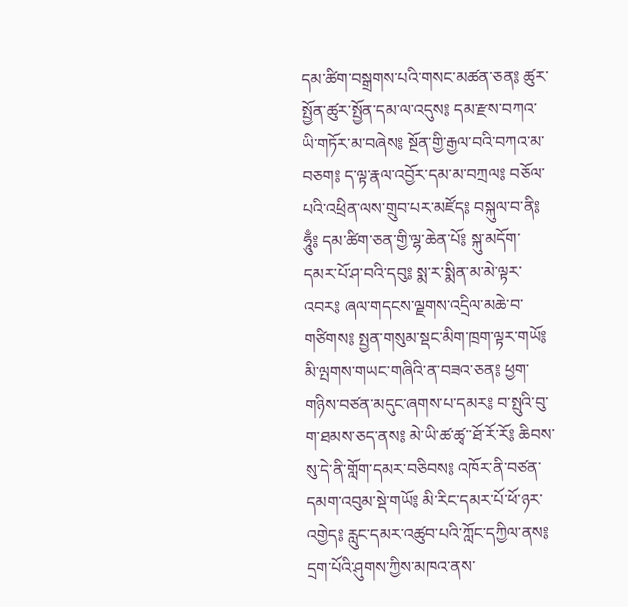དམ་ཚིག་བསྒྲགས་པའི་གསང་མཚན་ཅན༔ ཚུར་སྤྱོན་ཚུར་སྤྱོན་དམ་ལ་འདུས༔ དམ་རྫས་བཀའ་ཡི་གཏོར་མ་བཞེས༔ སྔོན་གྱི་རྒྱལ་བའི་བཀའ་མ་བཅག༔ ད་ལྟ་རྣལ་འབྱོར་དམ་མ་བཀྲལ༔ བཅོལ་པའི་འཕྲིན་ལས་གྲུབ་པར་མཛོད༔ བསྐུལ་བ་ནི༔ ཧཱུྃ༔ དམ་ཚིག་ཅན་གྱི་ལྷ་ཆེན་པོ༔ སྐུ་མདོག་དམར་པོ་ཤ་བའི་དབུ༔ སྨ་ར་སྨིན་མ་མེ་ལྟར་འབར༔ ཞལ་གདངས་ལྗགས་འདྲིལ་མཆེ་བ་གཙིགས༔ སྤྱན་གསུམ་སྡང་མིག་ཁྲག་ལྟར་གཡོ༔ མི་ལྤགས་གཡང་གཞིའི་ན་བཟའ་ཅན༔ ཕྱག་གཉིས་བཙན་མདུང་ཞགས་པ་དམར༔ བ་སྤུའི་བུ་ག་ཐམས་ཅད་ནས༔ མེ་ཡི་ཚ་ཚྭ་་ཐོ་རོ་རོ༔ ཆིབས་སུ་དེ་ནི་གློག་དམར་བཅིབས༔ འཁོར་ནི་བཙན་དམག་འབུམ་སྡེ་གཡོ༔ མི་རིང་དམར་པོ་ཕོ་ཉར་འགྱེད༔ རླུང་དམར་འཚུབ་པའི་ཀློང་དཀྱིལ་ནས༔ དྲག་པོའི་ཤུགས་ཀྱིས་མཁའ་ནས་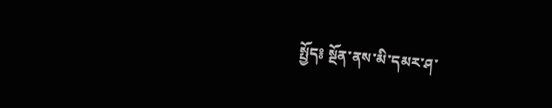སྤྱོད༔ སྔོན་ནས་མི་དམར་ཤ་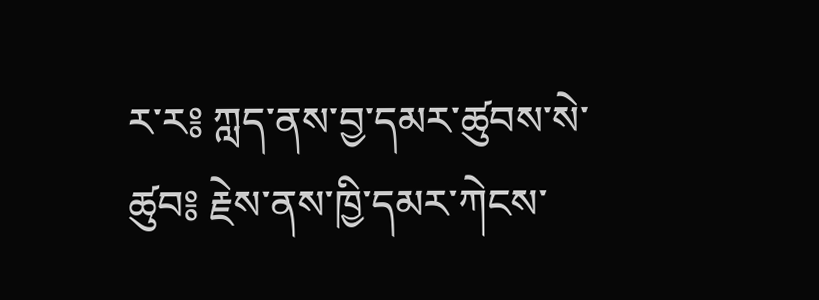ར་ར༔ ཀླད་ནས་བྱ་དམར་ཚུབས་སེ་ཚུབ༔ རྗེས་ནས་ཁྱི་དམར་ཀེངས་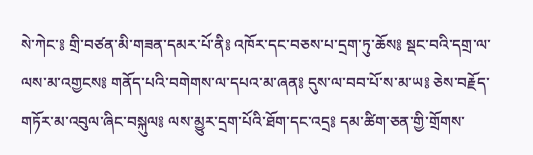སེ་ཀེང་༔ གྲི་བཙན་མི་གཟན་དམར་པོ་ནི༔ འཁོར་དང་བཅས་པ་དྲག་ཏུ་ཆོས༔ སྡང་བའི་དགྲ་ལ་ལས་མ་འགྱངས༔ གནོད་པའི་བགེགས་ལ་དཔའ་མ་ཞན༔ དུས་ལ་བབ་པོ་ས་མ་ཡ༔ ཅེས་བརྗོད་གཏོར་མ་འབུལ་ཞིང་བསྐུལ༔ ལས་མྱུར་དྲག་པོའི་ཐོག་དང་འདྲ༔ དམ་ཚིག་ཅན་གྱི་གྲོགས་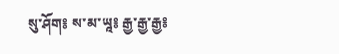སུ་ཤོག༔ ས་མ་ཡཱ༔ རྒྱ་རྒྱ་རྒྱ༔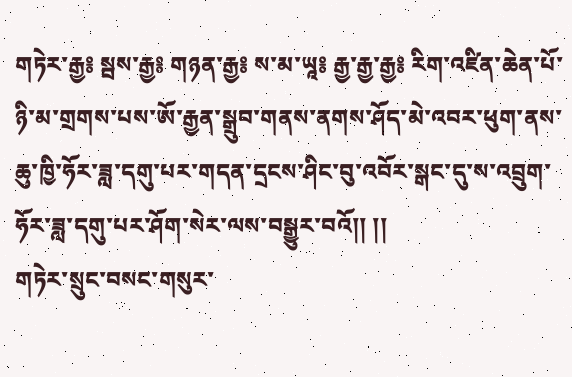གཏེར་རྒྱ༔ སྦས་རྒྱ༔ གཉན་རྒྱ༔ ས་མ་ཡཱ༔ རྒྱ་རྒྱ་རྒྱ༔ རིག་འཛིན་ཆེན་པོ་ཉི་མ་གྲགས་པས་ཨོ་རྒྱན་སྒྲུབ་གནས་ནགས་ཤོད་མེ་འབར་ཕུག་ནས་ཆུ་ཁྱི་ཧོར་ཟླ་དགུ་པར་གདན་དྲངས་ཤིང་བུ་འབོར་སྒང་དུ་ས་འབྲུག་ཧོར་ཟླ་དགུ་པར་ཤོག་སེར་ལས་བསྒྱུར་བའོ།། །།
གཏེར་སྲུང་བསང་གསུར་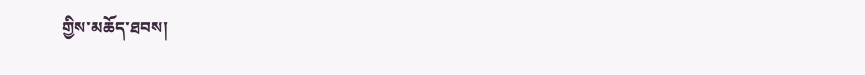གྱིས་མཆོད་ཐབས།